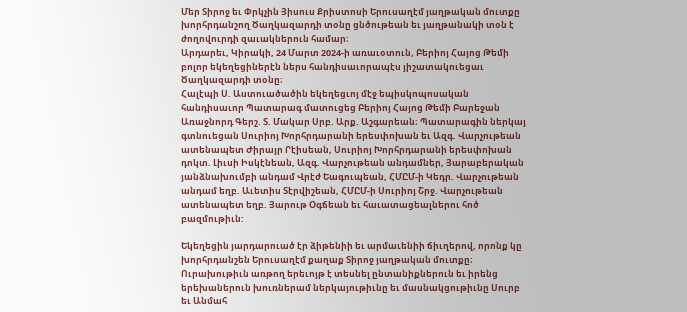Մեր Տիրոջ եւ Փրկչին Յիսուս Քրիստոսի Երուսաղէմ յաղթական մուտքը խորհրդանշող Ծաղկազարդի տօնը ցնծութեան եւ յաղթանակի տօն է ժողովուրդի զաւակներուն համար։
Արդարեւ, Կիրակի, 24 Մարտ 2024-ի առաւօտուն, Բերիոյ Հայոց Թեմի բոլոր եկեղեցիներէն ներս հանդիսաւորապէս յիշատակուեցաւ Ծաղկազարդի տօնը։
Հալէպի Ս. Աստուածածին եկեղեցւոյ մէջ եպիսկոպոսական հանդիսաւոր Պատարագ մատուցեց Բերիոյ Հայոց Թեմի Բարեջան Առաջնորդ Գերշ. Տ. Մակար Սրբ. Արք. Աշգարեան։ Պատարագին ներկայ գտնուեցան Սուրիոյ Խորհրդարանի երեսփոխան եւ Ազգ. Վարչութեան ատենապետ Ժիրայր Րէիսեան, Սուրիոյ Խորհրդարանի երեսփոխան դոկտ. Լիւսի Իսկէնեան, Ազգ. Վարչութեան անդամներ, Յարաբերական յանձնախումբի անդամ Վրէժ Եագուպեան, ՀՄԸՄ-ի Կեդր. Վարչութեան անդամ եղբ. Աւետիս Տէրվիշեան, ՀՄԸՄ-ի Սուրիոյ Շրջ. Վարչութեան ատենապետ եղբ. Յարութ Օգճեան եւ հաւատացեալներու հոծ բազմութիւն:

Եկեղեցին յարդարուած էր ձիթենիի եւ արմաւենիի ճիւղերով, որոնք կը խորհրդանշեն Երուսաղէմ քաղաք Տիրոջ յաղթական մուտքը։ Ուրախութիւն առթող երեւոյթ է տեսնել ընտանիքներուն եւ իրենց երեխաներուն խուռներամ ներկայութիւնը եւ մասնակցութիւնը Սուրբ եւ Անմահ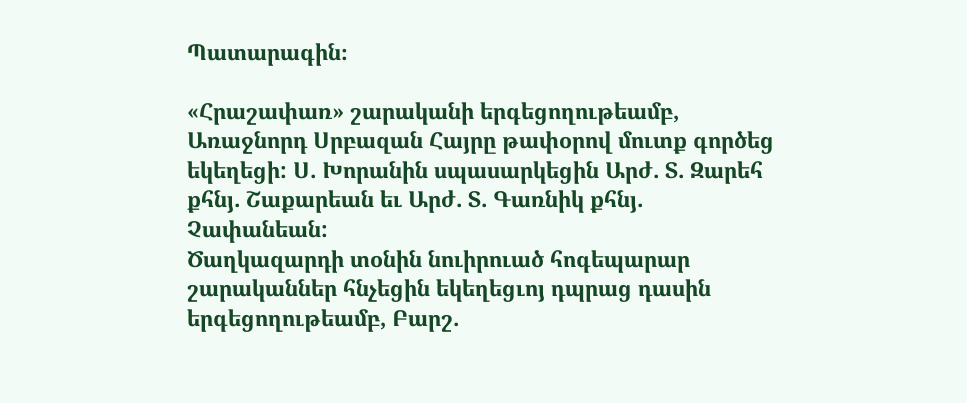Պատարագին։

«Հրաշափառ» շարականի երգեցողութեամբ, Առաջնորդ Սրբազան Հայրը թափօրով մուտք գործեց եկեղեցի: Ս. Խորանին սպասարկեցին Արժ. Տ. Զարեհ քհնյ. Շաքարեան եւ Արժ. Տ. Գառնիկ քհնյ. Չափանեան:
Ծաղկազարդի տօնին նուիրուած հոգեպարար շարականներ հնչեցին եկեղեցւոյ դպրաց դասին երգեցողութեամբ, Բարշ.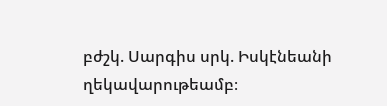բժշկ. Սարգիս սրկ. Իսկէնեանի ղեկավարութեամբ։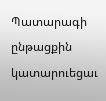Պատարագի ընթացքին կատարուեցաւ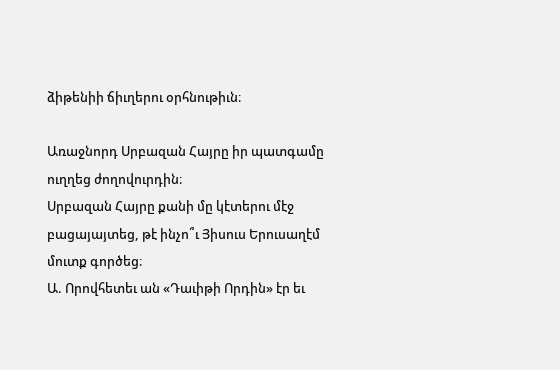ձիթենիի ճիւղերու օրհնութիւն։

Առաջնորդ Սրբազան Հայրը իր պատգամը ուղղեց ժողովուրդին։
Սրբազան Հայրը քանի մը կէտերու մէջ բացայայտեց, թէ ինչո՞ւ Յիսուս Երուսաղէմ մուտք գործեց։
Ա. Որովհետեւ ան «Դաւիթի Որդին» էր եւ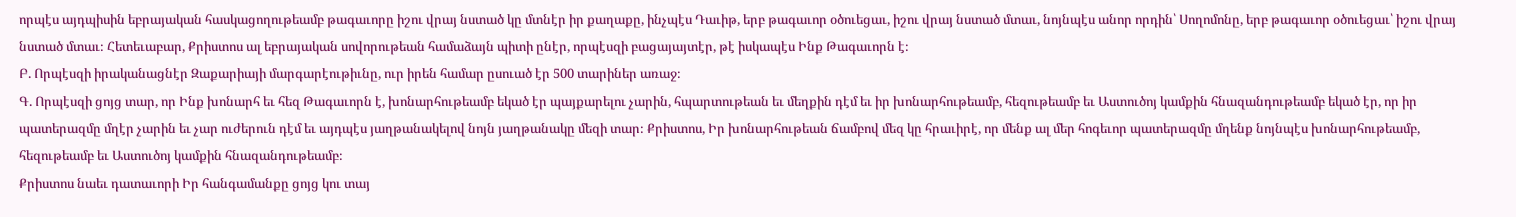որպէս այդպիսին եբրայական հասկացողութեամբ թագաւորը իշու վրայ նստած կը մտնէր իր քաղաքը, ինչպէս Դաւիթ, երբ թագաւոր օծուեցաւ, իշու վրայ նստած մտաւ, նոյնպէս անոր որդին՝ Սողոմոնը, երբ թագաւոր օծուեցաւ՝ իշու վրայ նստած մտաւ։ Հետեւաբար, Քրիստոս ալ եբրայական սովորութեան համաձայն պիտի ընէր, որպէսզի բացայայտէր, թէ իսկապէս Ինք Թագաւորն է։
Բ. Որպէսզի իրականացնէր Զաքարիայի մարգարէութիւնը, ուր իրեն համար ըսուած էր 500 տարիներ առաջ։
Գ. Որպէսզի ցոյց տար, որ Ինք խոնարհ եւ հեզ Թագաւորն է, խոնարհութեամբ եկած էր պայքարելու չարին, հպարտութեան եւ մեղքին դէմ եւ իր խոնարհութեամբ, հեզութեամբ եւ Աստուծոյ կամքին հնազանդութեամբ եկած էր, որ իր պատերազմը մղէր չարին եւ չար ուժերուն դէմ եւ այդպէս յաղթանակելով նոյն յաղթանակը մեզի տար։ Քրիստոս, Իր խոնարհութեան ճամբով մեզ կը հրաւիրէ, որ մենք ալ մեր հոգեւոր պատերազմը մղենք նոյնպէս խոնարհութեամբ, հեզութեամբ եւ Աստուծոյ կամքին հնազանդութեամբ։
Քրիստոս նաեւ դատաւորի Իր հանգամանքը ցոյց կու տայ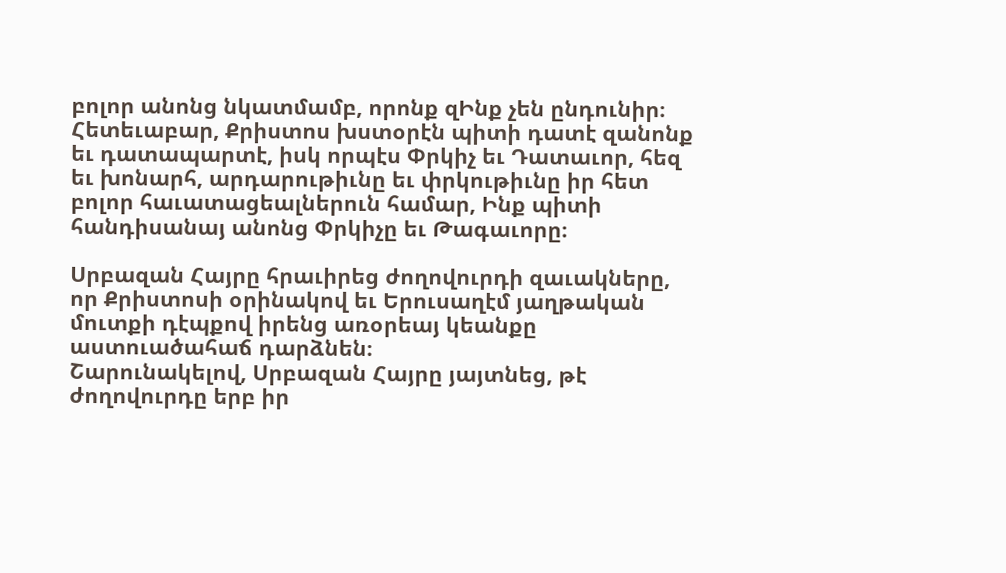բոլոր անոնց նկատմամբ, որոնք զԻնք չեն ընդունիր։ Հետեւաբար, Քրիստոս խստօրէն պիտի դատէ զանոնք եւ դատապարտէ, իսկ որպէս Փրկիչ եւ Դատաւոր, հեզ եւ խոնարհ, արդարութիւնը եւ փրկութիւնը իր հետ բոլոր հաւատացեալներուն համար, Ինք պիտի հանդիսանայ անոնց Փրկիչը եւ Թագաւորը։

Սրբազան Հայրը հրաւիրեց ժողովուրդի զաւակները, որ Քրիստոսի օրինակով եւ Երուսաղէմ յաղթական մուտքի դէպքով իրենց առօրեայ կեանքը աստուածահաճ դարձնեն։
Շարունակելով, Սրբազան Հայրը յայտնեց, թէ ժողովուրդը երբ իր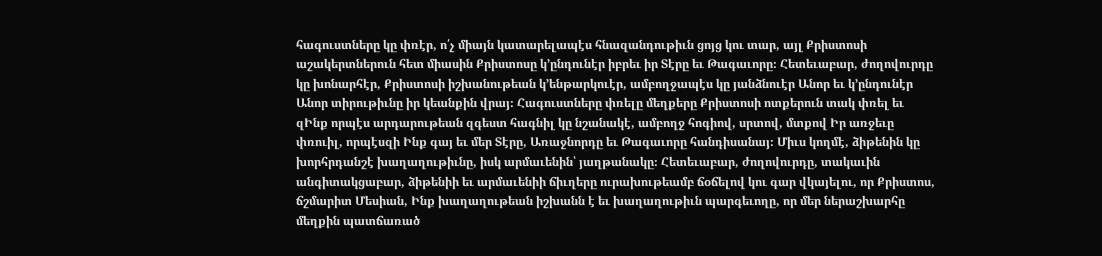հագուստները կը փռէր, ո՛չ միայն կատարելապէս հնազանդութիւն ցոյց կու տար, այլ Քրիստոսի աշակերտներուն հետ միասին Քրիստոսը կ՚ընդունէր իբրեւ իր Տէրը եւ Թագաւորը։ Հետեւաբար, ժողովուրդը կը խոնարհէր, Քրիստոսի իշխանութեան կ՚ենթարկուէր, ամբողջապէս կը յանձնուէր Անոր եւ կ՚ընդունէր Անոր տիրութիւնը իր կեանքին վրայ։ Հագուստները փռելը մեղքերը Քրիստոսի ոտքերուն տակ փռել եւ զԻնք որպէս արդարութեան զգեստ հագնիլ կը նշանակէ, ամբողջ հոգիով, սրտով, մտքով Իր առջեւը փռուիլ, որպէսզի Ինք գայ եւ մեր Տէրը, Առաջնորդը եւ Թագաւորը հանդիսանայ։ Միւս կողմէ, ձիթենին կը խորհրդանշէ խաղաղութիւնը, իսկ արմաւենին՝ յաղթանակը։ Հետեւաբար, ժողովուրդը, տակաւին անգիտակցաբար, ձիթենիի եւ արմաւենիի ճիւղերը ուրախութեամբ ճօճելով կու գար վկայելու, որ Քրիստոս, ճշմարիտ Մեսիան, Ինք խաղաղութեան իշխանն է եւ խաղաղութիւն պարգեւողը, որ մեր ներաշխարհը մեղքին պատճառած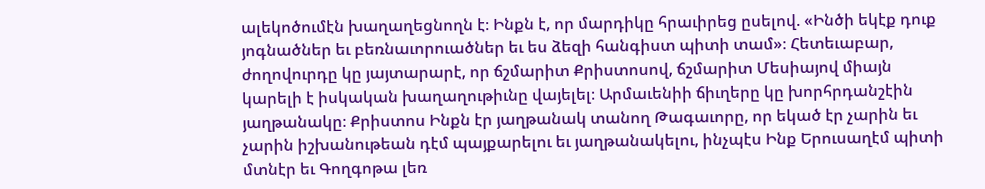ալեկոծումէն խաղաղեցնողն է։ Ինքն է, որ մարդիկը հրաւիրեց ըսելով. «Ինծի եկէք դուք յոգնածներ եւ բեռնաւորուածներ եւ ես ձեզի հանգիստ պիտի տամ»։ Հետեւաբար, ժողովուրդը կը յայտարարէ, որ ճշմարիտ Քրիստոսով, ճշմարիտ Մեսիայով միայն կարելի է իսկական խաղաղութիւնը վայելել։ Արմաւենիի ճիւղերը կը խորհրդանշէին յաղթանակը։ Քրիստոս Ինքն էր յաղթանակ տանող Թագաւորը, որ եկած էր չարին եւ չարին իշխանութեան դէմ պայքարելու եւ յաղթանակելու, ինչպէս Ինք Երուսաղէմ պիտի մտնէր եւ Գողգոթա լեռ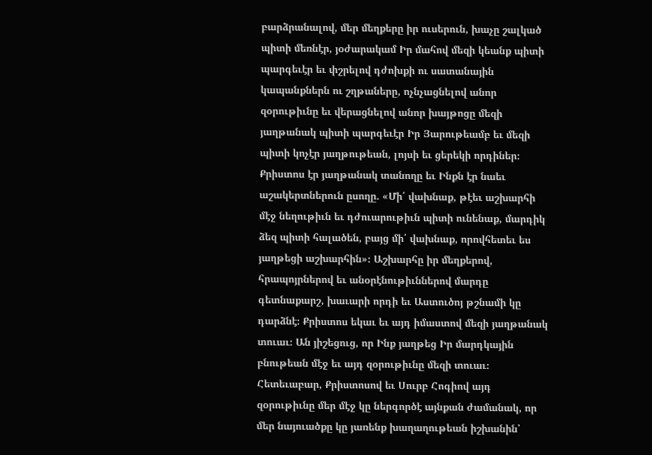բարձրանալով, մեր մեղքերը իր ուսերուն, խաչը շալկած պիտի մեռնէր, յօժարակամ Իր մահով մեզի կեանք պիտի պարգեւէր եւ փշրելով դժոխքի ու սատանային կապանքներն ու շղթաները, ոչնչացնելով անոր զօրութիւնը եւ վերացնելով անոր խայթոցը մեզի յաղթանակ պիտի պարգեւէր Իր Յարութեամբ եւ մեզի պիտի կոչէր յաղթութեան, լոյսի եւ ցերեկի որդիներ։
Քրիստոս էր յաղթանակ տանողը եւ Ինքն էր նաեւ աշակերտներուն ըսողը. «Մի՛ վախնաք, թէեւ աշխարհի մէջ նեղութիւն եւ դժուարութիւն պիտի ունենաք, մարդիկ ձեզ պիտի հալածեն, բայց մի՛ վախնաք, որովհետեւ ես յաղթեցի աշխարհին»։ Աշխարհը իր մեղքերով, հրապոյրներով եւ անօրէնութիւններով մարդը գետնաքարշ, խաւարի որդի եւ Աստուծոյ թշնամի կը դարձնէ։ Քրիստոս եկաւ եւ այդ իմաստով մեզի յաղթանակ տուաւ։ Ան յիշեցուց, որ Ինք յաղթեց Իր մարդկային բնութեան մէջ եւ այդ զօրութիւնը մեզի տուաւ։ Հետեւաբար, Քրիստոսով եւ Սուրբ Հոգիով այդ զօրութիւնը մեր մէջ կը ներգործէ այնքան ժամանակ, որ մեր նայուածքը կը յառենք խաղաղութեան իշխանին՝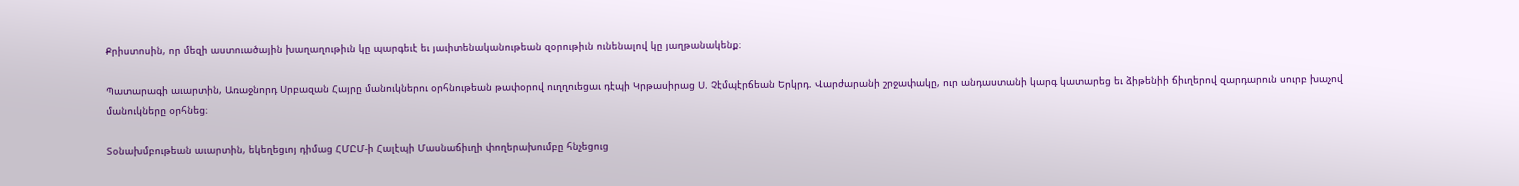Քրիստոսին, որ մեզի աստուածային խաղաղութիւն կը պարգեւէ եւ յաւիտենականութեան զօրութիւն ունենալով կը յաղթանակենք։

Պատարագի աւարտին, Առաջնորդ Սրբազան Հայրը մանուկներու օրհնութեան թափօրով ուղղուեցաւ դէպի Կրթասիրաց Ս. Չէմպէրճեան Երկրդ. Վարժարանի շրջափակը, ուր անդաստանի կարգ կատարեց եւ ձիթենիի ճիւղերով զարդարուն սուրբ խաչով մանուկները օրհնեց։

Տօնախմբութեան աւարտին, եկեղեցւոյ դիմաց ՀՄԸՄ-ի Հալէպի Մասնաճիւղի փողերախումբը հնչեցուց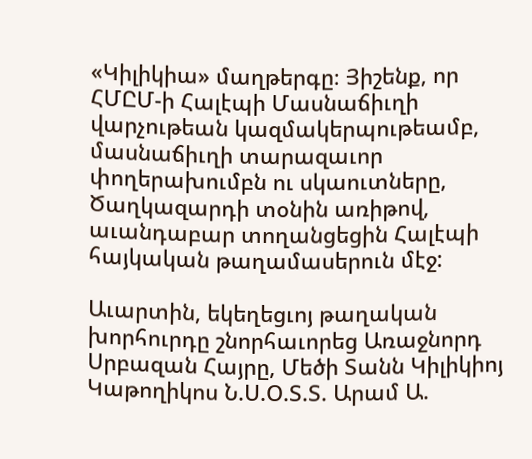«Կիլիկիա» մաղթերգը։ Յիշենք, որ ՀՄԸՄ-ի Հալէպի Մասնաճիւղի վարչութեան կազմակերպութեամբ, մասնաճիւղի տարազաւոր փողերախումբն ու սկաուտները, Ծաղկազարդի տօնին առիթով, աւանդաբար տողանցեցին Հալէպի հայկական թաղամասերուն մէջ:

Աւարտին, եկեղեցւոյ թաղական խորհուրդը շնորհաւորեց Առաջնորդ Սրբազան Հայրը, Մեծի Տանն Կիլիկիոյ Կաթողիկոս Ն.Ս.Օ.Տ.Տ. Արամ Ա.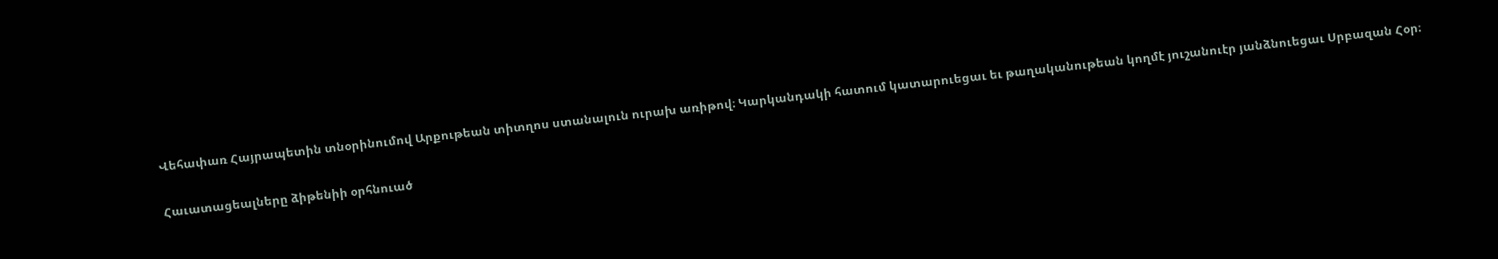Վեհափառ Հայրապետին տնօրինումով Արքութեան տիտղոս ստանալուն ուրախ առիթով։ Կարկանդակի հատում կատարուեցաւ եւ թաղականութեան կողմէ յուշանուէր յանձնուեցաւ Սրբազան Հօր։

Հաւատացեալները ձիթենիի օրհնուած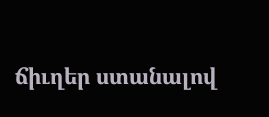ճիւղեր ստանալով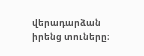վերադարձան իրենց տուները։